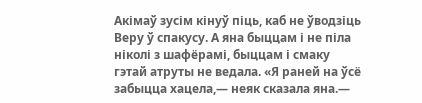Акімаў зусім кінуў піць, каб не ўводзіць Веру ў спакусу. А яна быццам і не піла ніколі з шафёрамі, быццам і смаку гэтай атруты не ведала. «Я раней на ўсё забыцца хацела,— неяк сказала яна.—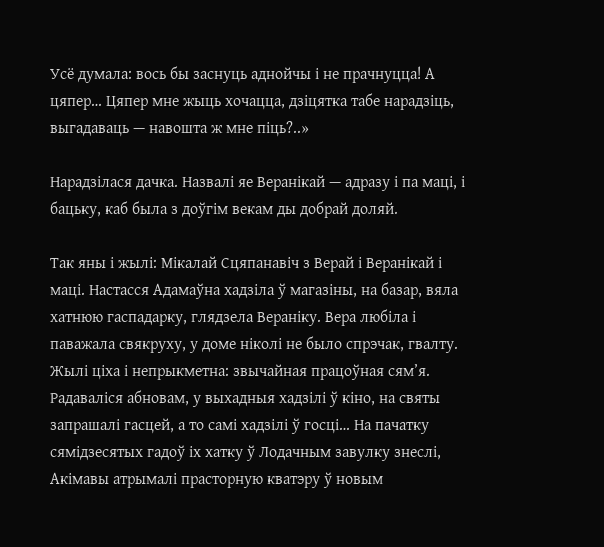Усё думала: вось бы заснуць аднойчы і не прачнуцца! А цяпер… Цяпер мне жыць хочацца, дзіцятка табе нарадзіць, выгадаваць — навошта ж мне піць?..»

Нарадзілася дачка. Назвалі яе Веранікай — адразу і па маці, і бацьку, каб была з доўгім векам ды добрай доляй.

Так яны і жылі: Мікалай Сцяпанавіч з Верай і Веранікай і маці. Настасся Адамаўна хадзіла ў магазіны, на базар, вяла хатнюю гаспадарку, глядзела Вераніку. Вера любіла і паважала свякруху, у доме ніколі не было спрэчак, гвалту. Жылі ціха і непрыкметна: звычайная працоўная сям’я. Радаваліся абновам, у выхадныя хадзілі ў кіно, на святы запрашалі гасцей, а то самі хадзілі ў госці… На пачатку сямідзесятых гадоў іх хатку ў Лодачным завулку знеслі, Акімавы атрымалі прасторную кватэру ў новым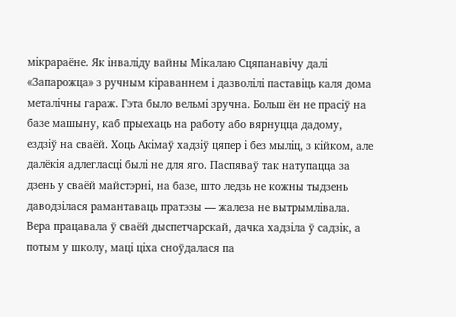мікрараёне. Як інваліду вайны Мікалаю Сцяпанавічу далі «Запарожца» з ручным кіраваннем і дазволілі паставіць каля дома металічны гараж. Гэта было вельмі зручна. Больш ён не прасіў на базе машыну, каб прыехаць на работу або вярнуцца дадому, ездзіў на сваёй. Хоць Акімаў хадзіў цяпер і без мыліц, з кійком, але далёкія адлегласці былі не для яго. Паспяваў так натупацца за дзень у сваёй майстэрні, на базе, што ледзь не кожны тыдзень даводзілася рамантаваць пратэзы — жалеза не вытрымлівала. Вера працавала ў сваёй дыспетчарскай, дачка хадзіла ў садзік, а потым у школу, маці ціха сноўдалася па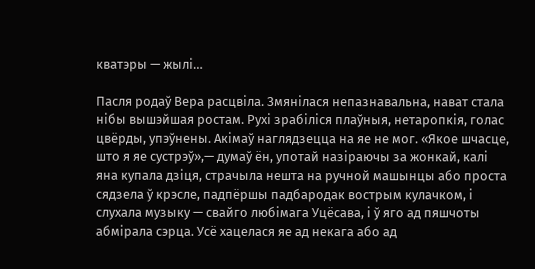кватэры — жылі…

Пасля родаў Вера расцвіла. Змянілася непазнавальна, нават стала нібы вышэйшая ростам. Рухі зрабіліся плаўныя, нетаропкія, голас цвёрды, упэўнены. Акімаў наглядзецца на яе не мог. «Якое шчасце, што я яе сустрэў»,— думаў ён, употай назіраючы за жонкай, калі яна купала дзіця, страчыла нешта на ручной машынцы або проста сядзела ў крэсле, падпёршы падбародак вострым кулачком, і слухала музыку — свайго любімага Уцёсава, і ў яго ад пяшчоты абмірала сэрца. Усё хацелася яе ад некага або ад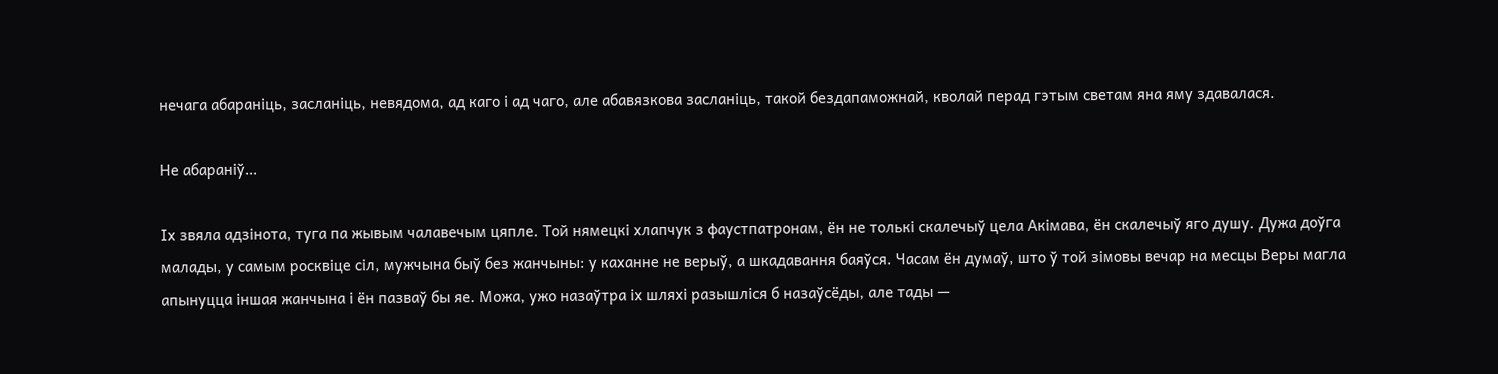нечага абараніць, засланіць, невядома, ад каго і ад чаго, але абавязкова засланіць, такой бездапаможнай, кволай перад гэтым светам яна яму здавалася.

Не абараніў…

Іх звяла адзінота, туга па жывым чалавечым цяпле. Той нямецкі хлапчук з фаустпатронам, ён не толькі скалечыў цела Акімава, ён скалечыў яго душу. Дужа доўга малады, у самым росквіце сіл, мужчына быў без жанчыны: у каханне не верыў, а шкадавання баяўся. Часам ён думаў, што ў той зімовы вечар на месцы Веры магла апынуцца іншая жанчына і ён пазваў бы яе. Можа, ужо назаўтра іх шляхі разышліся б назаўсёды, але тады —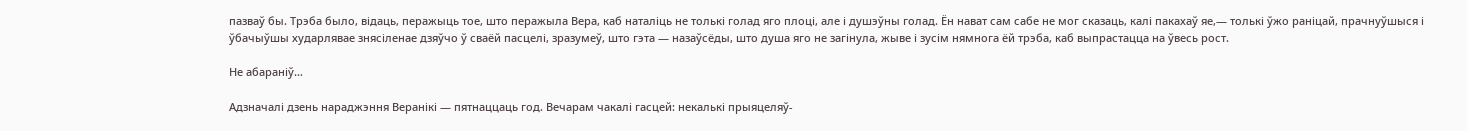пазваў бы. Трэба было, відаць, перажыць тое, што перажыла Вера, каб наталіць не толькі голад яго плоці, але і душэўны голад. Ён нават сам сабе не мог сказаць, калі пакахаў яе,— толькі ўжо раніцай, прачнуўшыся і ўбачыўшы хударлявае знясіленае дзяўчо ў сваёй пасцелі, зразумеў, што гэта — назаўсёды, што душа яго не загінула, жыве і зусім нямнога ёй трэба, каб выпрастацца на ўвесь рост.

Не абараніў…

Адзначалі дзень нараджэння Веранікі — пятнаццаць год. Вечарам чакалі гасцей: некалькі прыяцеляў-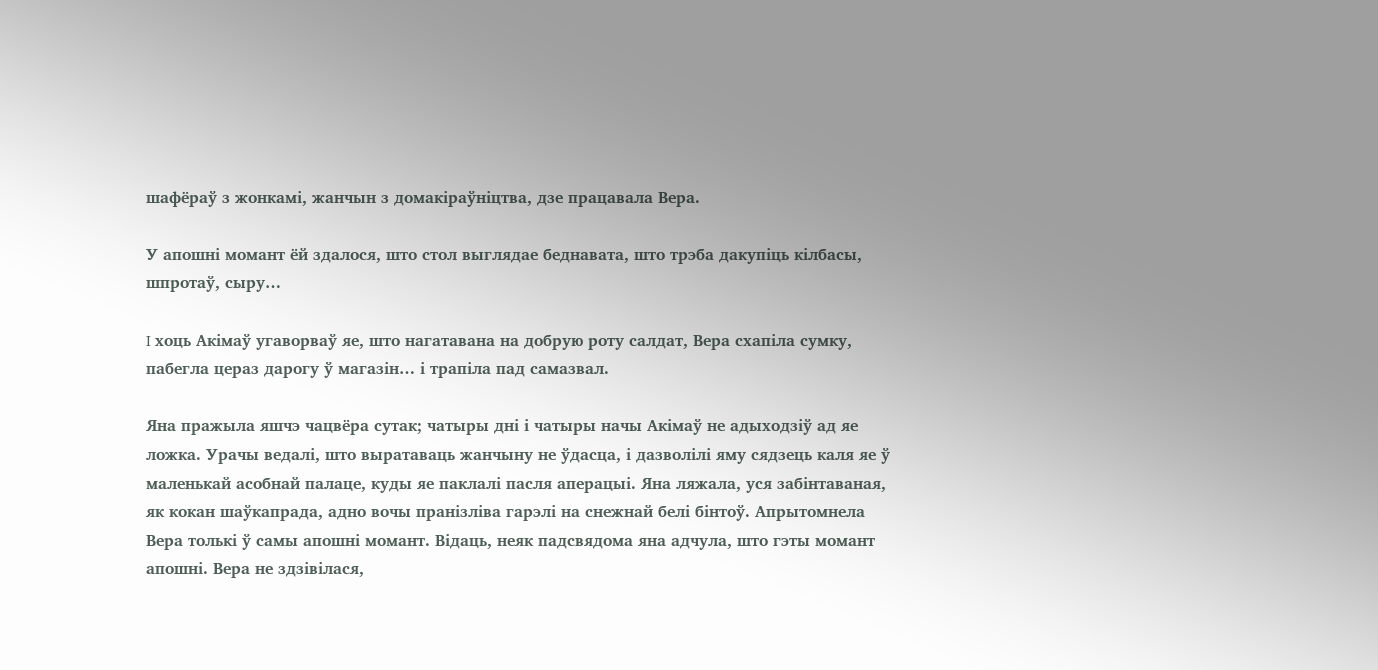шафёраў з жонкамі, жанчын з домакіраўніцтва, дзе працавала Вера.

У апошні момант ёй здалося, што стол выглядае беднавата, што трэба дакупіць кілбасы, шпротаў, сыру…

I хоць Акімаў угаворваў яе, што нагатавана на добрую роту салдат, Вера схапіла сумку, пабегла цераз дарогу ў магазін… і трапіла пад самазвал.

Яна пражыла яшчэ чацвёра сутак; чатыры дні і чатыры начы Акімаў не адыходзіў ад яе ложка. Урачы ведалі, што выратаваць жанчыну не ўдасца, і дазволілі яму сядзець каля яе ў маленькай асобнай палаце, куды яе паклалі пасля аперацыі. Яна ляжала, уся забінтаваная, як кокан шаўкапрада, адно вочы пранізліва гарэлі на снежнай белі бінтоў. Апрытомнела Вера толькі ў самы апошні момант. Відаць, неяк падсвядома яна адчула, што гэты момант апошні. Вера не здзівілася,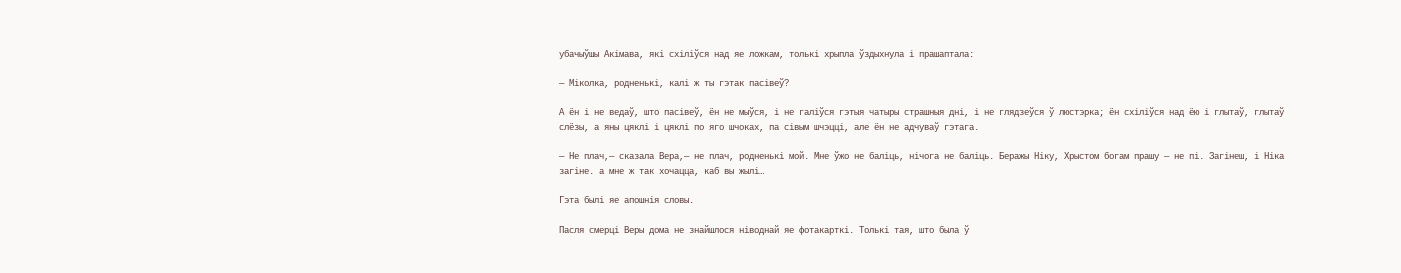убачыўшы Акімава, які схіліўся над яе ложкам, толькі хрыпла ўздыхнула і прашаптала:

— Міколка, родненькі, калі ж ты гэтак пасівеў?

А ён і не ведаў, што пасівеў, ён не мыўся, і не галіўся гэтыя чатыры страшныя дні, і не глядзеўся ў люстэрка; ён схіліўся над ёю і глытаў, глытаў слёзы, а яны цяклі і цяклі по яго шчоках, па сівым шчэцці, але ён не адчуваў гэтага.

— Не плач,— сказала Вера,— не плач, родненькі мой. Мне ўжо не баліць, нічога не баліць. Беражы Ніку, Хрыстом богам прашу — не пі. Загінеш, і Ніка загіне. а мне ж так хочацца, каб вы жылі…

Гэта былі яе апошнія словы.

Пасля смерці Веры дома не знайшлося ніводнай яе фотакарткі. Толькі тая, што была ў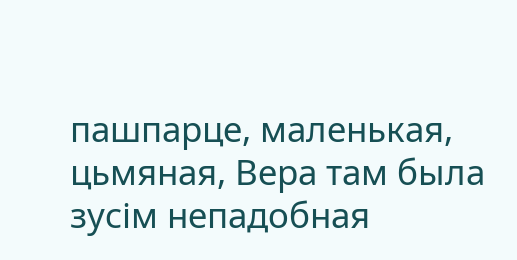пашпарце, маленькая, цьмяная, Вера там была зусім непадобная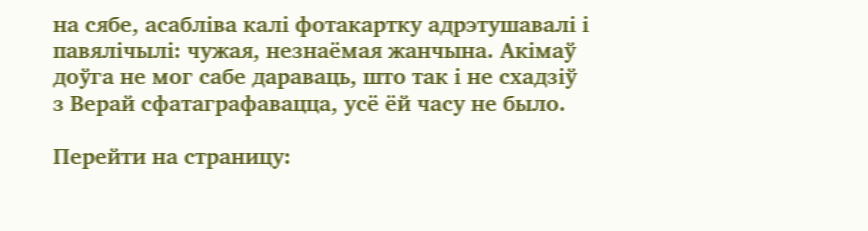на сябе, асабліва калі фотакартку адрэтушавалі і павялічылі: чужая, незнаёмая жанчына. Акімаў доўга не мог сабе дараваць, што так і не схадзіў з Верай сфатаграфавацца, усё ёй часу не было.

Перейти на страницу: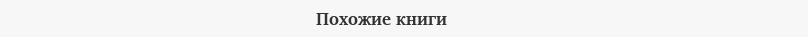Похожие книги